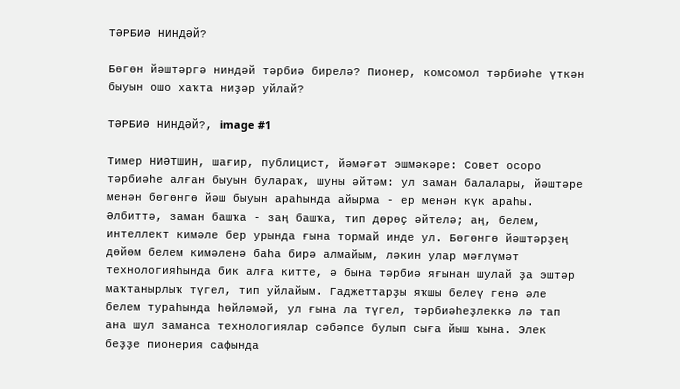ТӘРБИӘ НИНДӘЙ?

Бөгөн йәштәргә ниндәй тәрбиә бирелә? Пионер, комсомол тәрбиәһе үткән быуын ошо хаҡта ниҙәр уйлай?

ТӘРБИӘ НИНДӘЙ?, image #1

Тимер НИӘТШИН, шағир, публицист, йәмәғәт эшмәкәре: Совет осоро тәрбиәһе алған быуын булараҡ, шуны әйтәм: ул заман балалары, йәштәре менән бөгөнгө йәш быуын араһында айырма - ер менән күк араһы. Әлбиттә, заман башҡа - заң башҡа, тип дөрөҫ әйтелә; аң, белем, интеллект кимәле бер урында ғына тормай инде ул. Бөгөнгө йәштәрҙең дөйөм белем кимәленә баһа бирә алмайым, ләкин улар мәғлүмәт технологияһында бик алға китте, ә бына тәрбиә яғынан шулай ҙа эштәр маҡтанырлыҡ түгел, тип уйлайым. Гаджеттарҙы яҡшы белеү генә әле белем тураһында һөйләмәй, ул ғына ла түгел, тәрбиәһеҙлеккә лә тап ана шул заманса технологиялар сәбәпсе булып сыға йыш ҡына. Элек беҙҙе пионерия сафында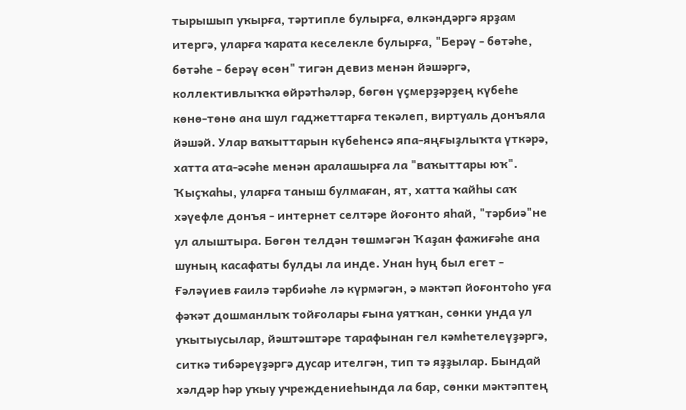тырышып уҡырға, тәртипле булырға, өлкәндәргә ярҙам итергә, уларға ҡарата кеселекле булырға, "Берәү - бөтәһе, бөтәһе - берәү өсөн" тигән девиз менән йәшәргә, коллективлыҡҡа өйрәтһәләр, бөгөн үҫмерҙәрҙең күбеһе көнө-төнө ана шул гаджеттарға текәлеп, виртуаль донъяла йәшәй. Улар ваҡыттарын күбеһенсә япа-яңғыҙлыҡта үткәрә, хатта ата-әсәһе менән аралашырға ла "ваҡыттары юҡ". Ҡыҫҡаһы, уларға таныш булмаған, ят, хатта ҡайһы саҡ хәүефле донъя - интернет селтәре йоғонто яһай, "тәрбиә"не ул алыштыра. Бөгөн телдән төшмәгән Ҡаҙан фажиғәһе ана шуның касафаты булды ла инде. Унан һуң был егет - Ғәләүиев ғаилә тәрбиәһе лә күрмәгән, ә мәктәп йоғонтоһо уға фәҡәт дошманлыҡ тойғолары ғына уятҡан, сөнки унда ул уҡытыусылар, йәштәштәре тарафынан гел кәмһетелеүҙәргә, ситкә тибәреүҙәргә дусар ителгән, тип тә яҙҙылар. Бындай хәлдәр һәр уҡыу учреждениеһында ла бар, сөнки мәктәптең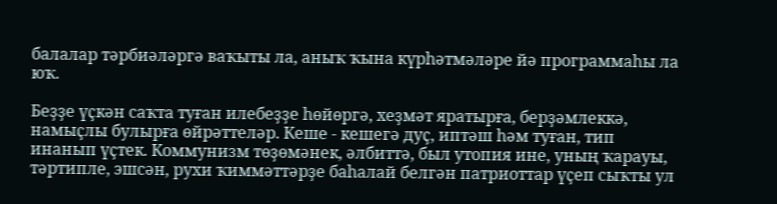балалар тәрбиәләргә ваҡыты ла, аныҡ ҡына күрһәтмәләре йә программаһы ла юҡ.

Беҙҙе үҫкән саҡта туған илебеҙҙе һөйөргә, хеҙмәт яратырға, берҙәмлеккә, намыҫлы булырға өйрәттеләр. Кеше - кешегә дуҫ, иптәш һәм туған, тип инанып үҫтек. Коммунизм төҙөмәнек, әлбиттә, был утопия ине, уның ҡарауы, тәртипле, эшсән, рухи ҡиммәттәрҙе баһалай белгән патриоттар үҫеп сыҡты ул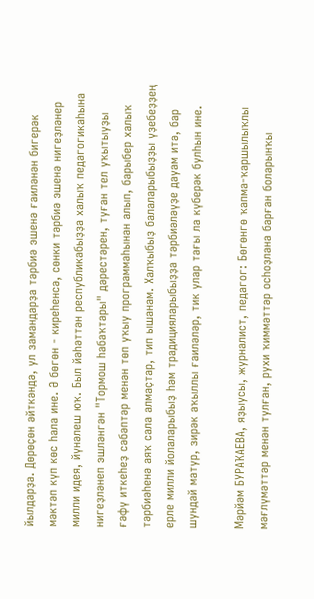йылдарҙа. Дөрөҫөн әйткәндә, ул замандарҙа тәрбиә эшенә ғаиләнән бигерәк мәктәп күп көс һала ине. Ә бөгөн - киреһенсә, сөнки тәрбиә эшенә нигеҙләнер милли идея, йүнәлеш юҡ. Был йәһәттән республикабыҙҙа халыҡ педагогикаһына нигеҙләнеп эшләнгән "Тормош һабаҡтары" дәрестәрен, туған тел уҡытыуҙы ғәфү иткеһеҙ сәбәптәр менән төп уҡыу программаһынан алып, барыбер халыҡ тәрбиәһенә аяҡ сала алмаҫтар, тип ышанам. Халҡыбыҙ балаларыбыҙҙы үҙебеҙҙең ерле милли йолаларыбыҙ һәм традицияларыбыҙҙа тәрбиәләүҙе дауам итә, бар шундай матур, зирәк аҡыллы ғаиләләр, тик улар тағы ла күберәк булһын ине.

Мәрйәм БУРАҠАЕВА, яҙыусы, журналист, педагог: Бөгөнгө ҡапма-ҡаршылыҡлы мәғлүмәттәр менән тулған, рухи ҡиммәттәр осһоҙлана барған боларынҡы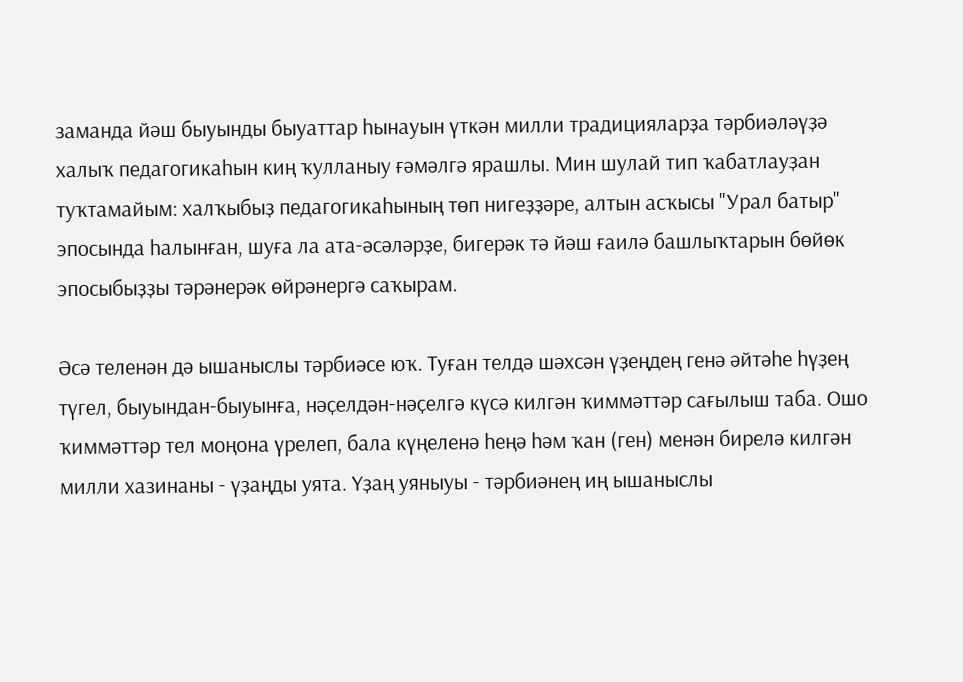заманда йәш быуынды быуаттар һынауын үткән милли традицияларҙа тәрбиәләүҙә халыҡ педагогикаһын киң ҡулланыу ғәмәлгә ярашлы. Мин шулай тип ҡабатлауҙан туҡтамайым: халҡыбыҙ педагогикаһының төп нигеҙҙәре, алтын асҡысы "Урал батыр" эпосында һалынған, шуға ла ата-әсәләрҙе, бигерәк тә йәш ғаилә башлыҡтарын бөйөк эпосыбыҙҙы тәрәнерәк өйрәнергә саҡырам.

Әсә теленән дә ышаныслы тәрбиәсе юҡ. Туған телдә шәхсән үҙеңдең генә әйтәһе һүҙең түгел, быуындан-быуынға, нәҫелдән-нәҫелгә күсә килгән ҡиммәттәр сағылыш таба. Ошо ҡиммәттәр тел моңона үрелеп, бала күңеленә һеңә һәм ҡан (ген) менән бирелә килгән милли хазинаны - үҙаңды уята. Үҙаң уяныуы - тәрбиәнең иң ышаныслы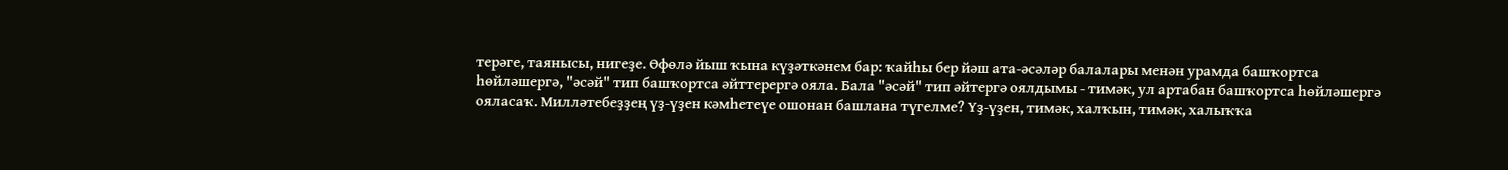терәге, таянысы, нигеҙе. Өфөлә йыш ҡына күҙәткәнем бар: ҡайһы бер йәш ата-әсәләр балалары менән урамда башҡортса һөйләшергә, "әсәй" тип башҡортса әйттерергә ояла. Бала "әсәй" тип әйтергә оялдымы - тимәк, ул артабан башҡортса һөйләшергә ояласаҡ. Милләтебеҙҙең үҙ-үҙен кәмһетеүе ошонан башлана түгелме? Үҙ-үҙен, тимәк, халҡын, тимәк, халыҡҡа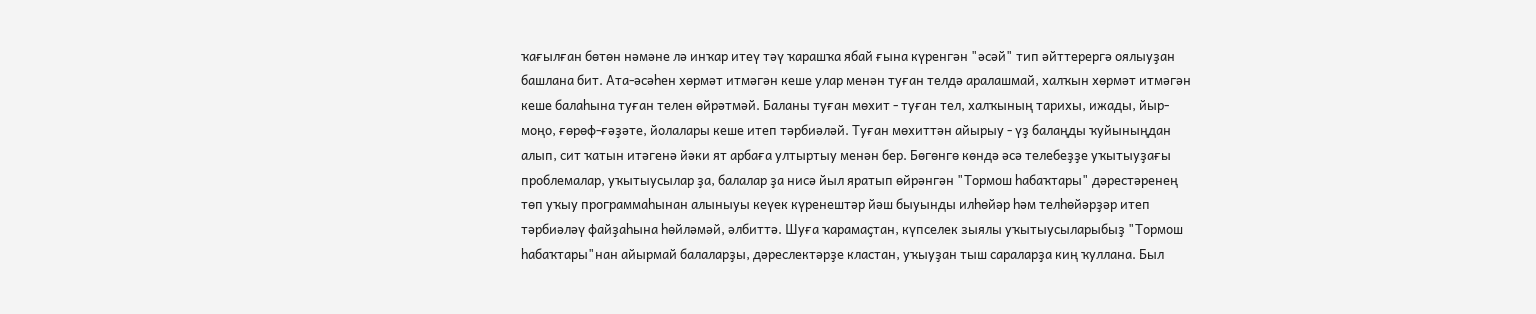ҡағылған бөтөн нәмәне лә инҡар итеү тәү ҡарашҡа ябай ғына күренгән "әсәй" тип әйттерергә оялыуҙан башлана бит. Ата-әсәһен хөрмәт итмәгән кеше улар менән туған телдә аралашмай, халҡын хөрмәт итмәгән кеше балаһына туған телен өйрәтмәй. Баланы туған мөхит - туған тел, халҡының тарихы, ижады, йыр-моңо, ғөрөф-ғәҙәте, йолалары кеше итеп тәрбиәләй. Туған мөхиттән айырыу - үҙ балаңды ҡуйыныңдан алып, сит ҡатын итәгенә йәки ят арбаға ултыртыу менән бер. Бөгөнгө көндә әсә телебеҙҙе уҡытыуҙағы проблемалар, уҡытыусылар ҙа, балалар ҙа нисә йыл яратып өйрәнгән "Тормош һабаҡтары" дәрестәренең төп уҡыу программаһынан алыныуы кеүек күренештәр йәш быуынды илһөйәр һәм телһөйәрҙәр итеп тәрбиәләү файҙаһына һөйләмәй, әлбиттә. Шуға ҡарамаҫтан, күпселек зыялы уҡытыусыларыбыҙ "Тормош һабаҡтары"нан айырмай балаларҙы, дәреслектәрҙе кластан, уҡыуҙан тыш сараларҙа киң ҡуллана. Был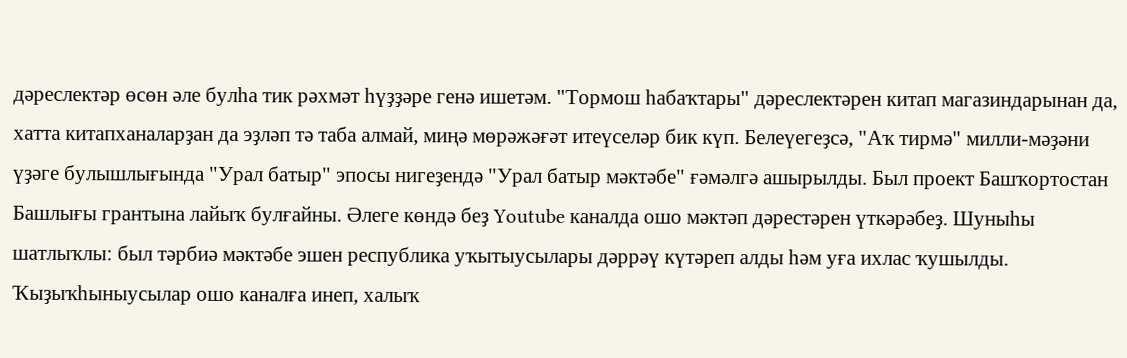дәреслектәр өсөн әле булһа тик рәхмәт һүҙҙәре генә ишетәм. "Тормош һабаҡтары" дәреслектәрен китап магазиндарынан да, хатта китапханаларҙан да эҙләп тә таба алмай, миңә мөрәжәғәт итеүселәр бик күп. Белеүегеҙсә, "Аҡ тирмә" милли-мәҙәни үҙәге булышлығында "Урал батыр" эпосы нигеҙендә "Урал батыр мәктәбе" ғәмәлгә ашырылды. Был проект Башҡортостан Башлығы грантына лайыҡ булғайны. Әлеге көндә беҙ Youtube каналда ошо мәктәп дәрестәрен үткәрәбеҙ. Шуныһы шатлыҡлы: был тәрбиә мәктәбе эшен республика уҡытыусылары дәррәү күтәреп алды һәм уға ихлас ҡушылды. Ҡыҙыҡһыныусылар ошо каналға инеп, халыҡ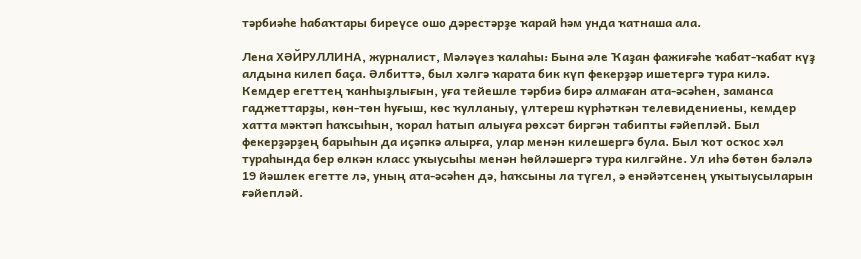тәрбиәһе һабаҡтары биреүсе ошо дәрестәрҙе ҡарай һәм унда ҡатнаша ала.

Лена ХӘЙРУЛЛИНА, журналист, Мәләүез ҡалаһы: Бына әле Ҡаҙан фажиғәһе ҡабат-ҡабат күҙ алдына килеп баҫа. Әлбиттә, был хәлгә ҡарата бик күп фекерҙәр ишетергә тура килә. Кемдер егеттең ҡанһыҙлығын, уға тейешле тәрбиә бирә алмаған ата-әсәһен, заманса гаджеттарҙы, көн-төн һуғыш, көс ҡулланыу, үлтереш күрһәткән телевидениены, кемдер хатта мәктәп һаҡсыһын, ҡорал һатып алыуға рөхсәт биргән табипты ғәйепләй. Был фекерҙәрҙең барыһын да иҫәпкә алырға, улар менән килешергә була. Был ҡот осҡос хәл тураһында бер өлкән класс уҡыусыһы менән һөйләшергә тура килгәйне. Ул иһә бөтөн бәләлә 19 йәшлек егетте лә, уның ата-әсәһен дә, һаҡсыны ла түгел, ә енәйәтсенең уҡытыусыларын ғәйепләй.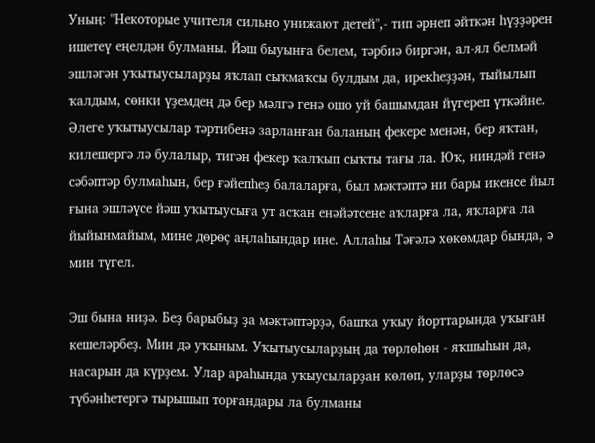Уның: "Некоторые учителя сильно унижают детей",- тип әрнеп әйткән һүҙҙәрен ишетеү еңелдән булманы. Йәш быуынға белем, тәрбиә биргән, ал-ял белмәй эшләгән уҡытыусыларҙы яҡлап сыҡмаҡсы булдым да, ирекһеҙҙән, тыйылып ҡалдым, сөнки үҙемдең дә бер мәлгә генә ошо уй башымдан йүгереп үткәйне. Әлеге уҡытыусылар тәртибенә зарланған баланың фекере менән, бер яҡтан, килешергә лә булалыр, тигән фекер ҡалҡып сыҡты тағы ла. Юҡ, ниндәй генә сәбәптәр булмаһын, бер ғәйепһеҙ балаларға, был мәктәптә ни бары икенсе йыл ғына эшләүсе йәш уҡытыусыға ут асҡан енәйәтсене аҡларға ла, яҡларға ла йыйынмайым, мине дөрөҫ аңлаһындар ине. Аллаһы Тәғәлә хөкөмдар бында, ә мин түгел.

Эш бына ниҙә. Беҙ барыбыҙ ҙа мәктәптәрҙә, башҡа уҡыу йорттарында уҡыған кешеләрбеҙ. Мин дә уҡыным. Уҡытыусыларҙың да төрлөһөн - яҡшыһын да, насарын да күрҙем. Улар араһында уҡыусыларҙан көлөп, уларҙы төрлөсә түбәнһетергә тырышып торғандары ла булманы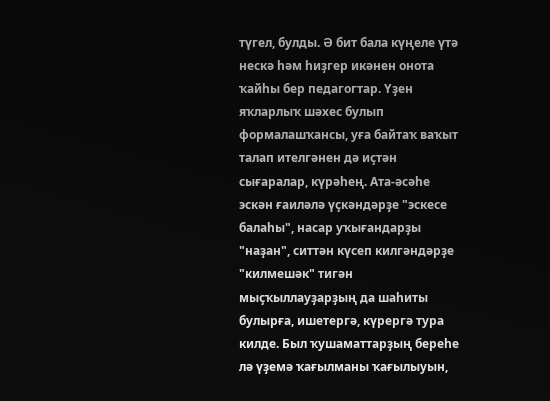түгел, булды. Ә бит бала күңеле үтә нескә һәм һиҙгер икәнен онота ҡайһы бер педагогтар. Үҙен яҡларлыҡ шәхес булып формалашҡансы, уға байтаҡ ваҡыт талап ителгәнен дә иҫтән сығаралар, күрәһең. Ата-әсәһе эскән ғаиләлә үҫкәндәрҙе "эскесе балаһы", насар уҡығандарҙы "наҙан", ситтән күсеп килгәндәрҙе "килмешәк" тигән мыҫҡыллауҙарҙың да шаһиты булырға, ишетергә, күрергә тура килде. Был ҡушаматтарҙың береһе лә үҙемә ҡағылманы ҡағылыуын,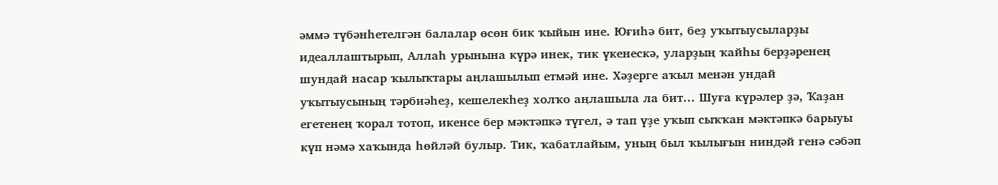әммә түбәнһетелгән балалар өсөн бик ҡыйын ине. Юғиһә бит, беҙ уҡытыусыларҙы идеаллаштырып, Аллаһ урынына күрә инек, тик үкенескә, уларҙың ҡайһы берҙәренең шундай насар ҡылыҡтары аңлашылып етмәй ине. Хәҙерге аҡыл менән ундай уҡытыусының тәрбиәһеҙ, кешелекһеҙ холҡо аңлашыла ла бит... Шуға күрәлер ҙә, Ҡаҙан егетенең ҡорал тотоп, икенсе бер мәктәпкә түгел, ә тап үҙе уҡып сыҡҡан мәктәпкә барыуы күп нәмә хаҡында һөйләй булыр. Тик, ҡабатлайым, уның был ҡылығын ниндәй генә сәбәп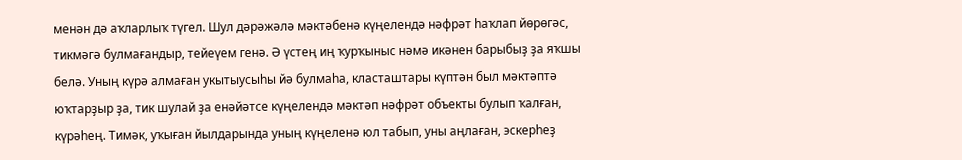менән дә аҡларлыҡ түгел. Шул дәрәжәлә мәктәбенә күңелендә нәфрәт һаҡлап йөрөгәс, тикмәгә булмағандыр, тейеүем генә. Ә үстең иң ҡурҡыныс нәмә икәнен барыбыҙ ҙа яҡшы белә. Уның күрә алмаған укытыусыһы йә булмаһа, класташтары күптән был мәктәптә юҡтарҙыр ҙа, тик шулай ҙа енәйәтсе күңелендә мәктәп нәфрәт объекты булып ҡалған, күрәһең. Тимәк, уҡыған йылдарында уның күңеленә юл табып, уны аңлаған, эскерһеҙ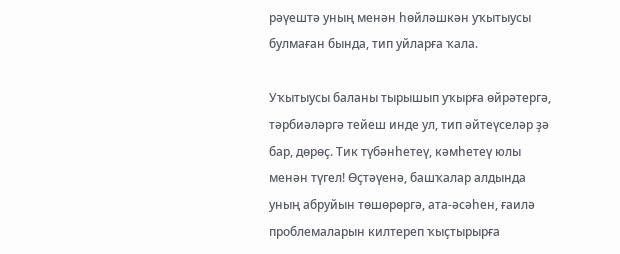рәүештә уның менән һөйләшкән уҡытыусы булмаған бында, тип уйларға ҡала.

Уҡытыусы баланы тырышып уҡырға өйрәтергә, тәрбиәләргә тейеш инде ул, тип әйтеүселәр ҙә бар, дөрөҫ. Тик түбәнһетеү, кәмһетеү юлы менән түгел! Өҫтәүенә, башҡалар алдында уның абруйын төшөрөргә, ата-әсәһен, ғаилә проблемаларын килтереп ҡыҫтырырға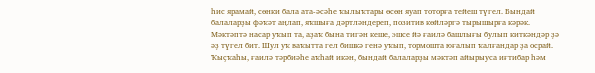һис ярамай, сөнки бала ата-әсәһе ҡылыҡтары өсөн яуап тоторға тейеш түгел. Бындай балаларҙы фәҡәт аңлап, яҡшыға дәртләндереп, позитив көйләргә тырышырға кәрәк. Мәктәптә насар уҡып та, аҙаҡ бына тигән кеше, эшсе йә ғаилә башлығы булып киткәндәр ҙә әҙ түгел бит. Шул уҡ ваҡытта гел бишкә генә уҡып, тормошта юғалып ҡалғандар ҙа осрай. Ҡыҫҡаһы, ғаилә тәрбиәһе аҡһай икән, бындай балаларҙы мәктәп айырыуса иғтибар һәм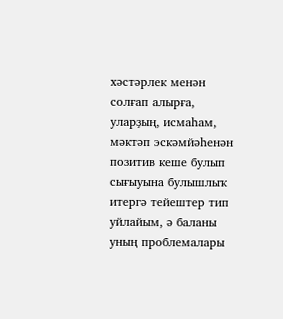хәстәрлек менән солғап алырға, уларҙың, исмаһам, мәктәп эскәмйәһенән позитив кеше булып сығыуына булышлыҡ итергә тейештер тип уйлайым, ә баланы уның проблемалары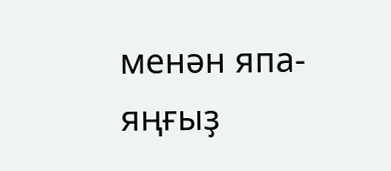менән япа-яңғыҙ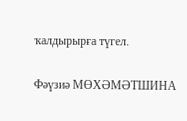ҡалдырырға түгел.

Фәүзиә МӨХӘМӘТШИНА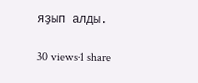яҙып алды.

30 views·1 share